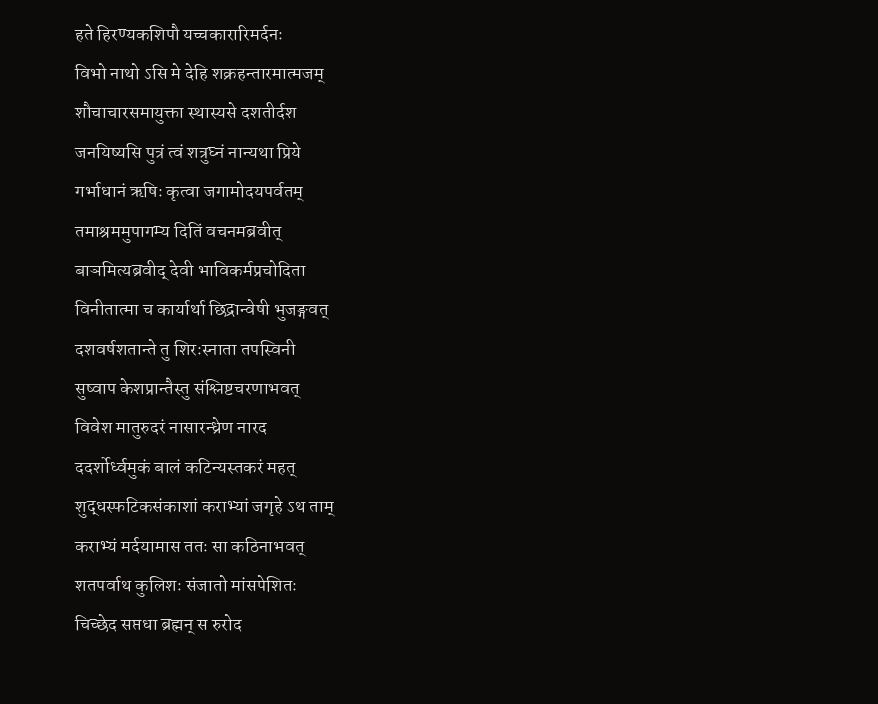हते हिरण्यकशिपौ यच्चकारारिमर्दनः
विभो नाथो ऽसि मे देहि शक्रहन्तारमात्मजम्
शौचाचारसमायुक्ता स्थास्यसे दशतीर्दश
जनयिष्यसि पुत्रं त्वं शत्रुघ्नं नान्यथा प्रिये
गर्भाधानं ऋषिः कृत्वा जगामोदयपर्वतम्
तमाश्रममुपागम्य दितिं वचनमब्रवीत्
बाञमित्यब्रवीद् देवी भाविकर्मप्रचोदिता
विनीतात्मा च कार्यार्था छिद्रान्वेषी भुजङ्गवत्
दशवर्षशतान्ते तु शिरःस्नाता तपस्विनी
सुष्वाप केशप्रान्तैस्तु संश्लिष्टचरणाभवत्
विवेश मातुरुदरं नासारन्ध्रेण नारद
ददर्शोर्ध्वमुकं बालं कटिन्यस्तकरं महत्
शुद्धस्फटिकसंकाशां कराभ्यां जगृहे ऽथ ताम्
कराभ्यं मर्दयामास ततः सा कठिनाभवत्
शतपर्वाथ कुलिशः संजातो मांसपेशितः
चिच्छेद सप्तधा ब्रह्मन् स रुरोद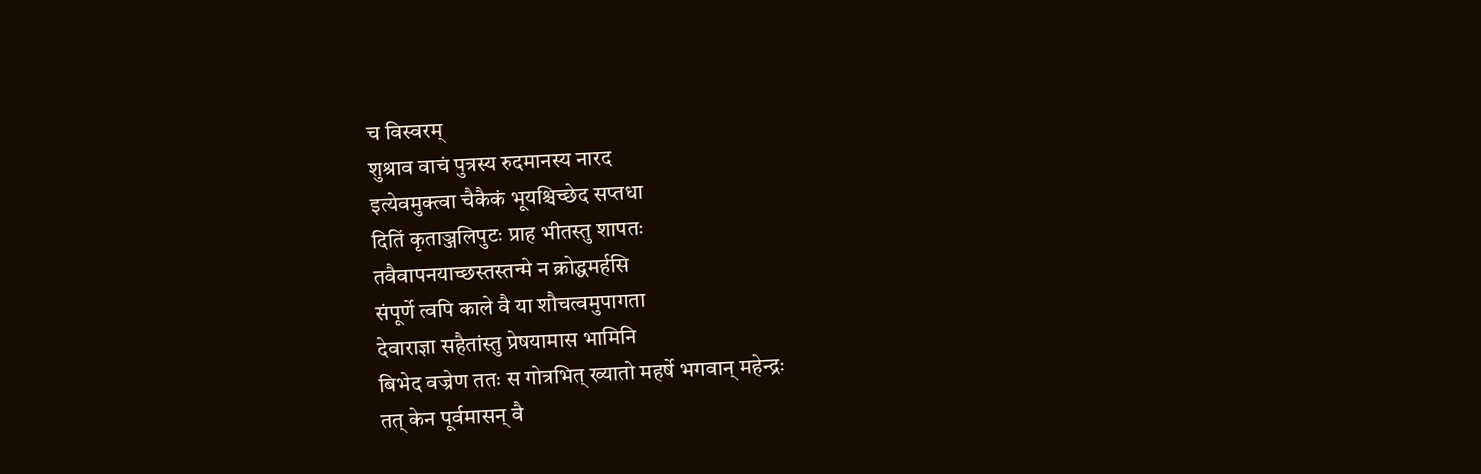च विस्वरम्
शुश्राव वाचं पुत्रस्य रुदमानस्य नारद
इत्येवमुक्त्वा चैकैकं भूयश्चिच्छेद सप्तधा
दितिं कृताञ्जलिपुटः प्राह भीतस्तु शापतः
तवैवापनयाच्छस्तस्तन्मे न क्रोद्धमर्हसि
संपूर्णे त्वपि काले वै या शौचत्वमुपागता
देवाराज्ञा सहैतांस्तु प्रेषयामास भामिनि
बिभेद वज्रेण ततः स गोत्रभित् ख्यातो महर्षे भगवान् महेन्द्रः
तत् केन पूर्वमासन् वै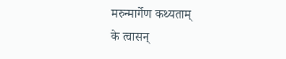मरुन्मार्गेण कथ्यताम्
के त्वासन्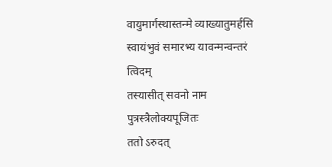वायुमार्गस्थास्तन्मे व्याख्यातुमर्हसि
स्वायंभुवं समारभ्य यावन्मन्वन्तरं त्विदम्
तस्यासीत् सवनो नाम पुत्रस्त्रैलोक्यपूजितः
ततो ऽरुदत्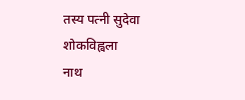तस्य पत्नी सुदेवा शोकविह्वला
नाथ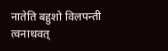नातेति बहुशो विलपन्ती त्वनाथवत्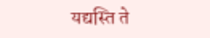यद्यस्ति ते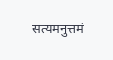सत्यमनुत्तमं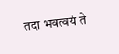तदा भवत्वयं ते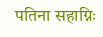पतिना सहाग्निः